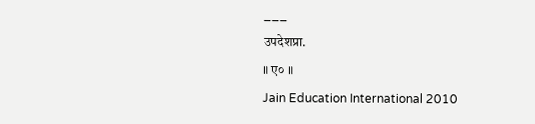___
उपदेशप्रा.
॥ ए० ॥
Jain Education International 2010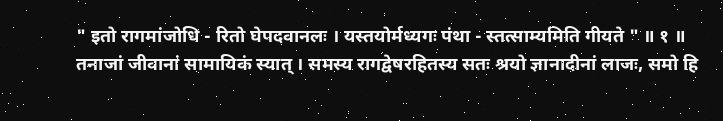" इतो रागमांजोधि - रितो घेपदवानलः । यस्तयोर्मध्यगः पंथा - स्तत्साम्यमिति गीयते " ॥ १ ॥ तनाजां जीवानां सामायिकं स्यात् । समस्य रागद्वेषरहितस्य सतः श्रयो ज्ञानादीनां लाजः, समो हि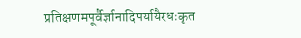प्रतिक्षणमपूर्वैर्ज्ञानादिपर्यायैरधःकृत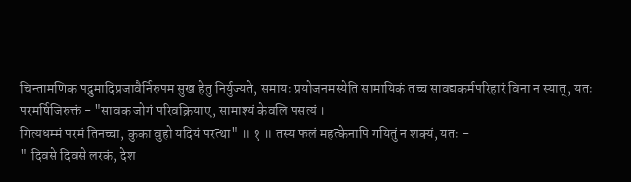चिन्तामणिक पद्रुमादिप्रजावैर्निरुपम सुख हेतु निर्युज्यते, समायः प्रयोजनमस्येति सामायिकं तच्च सावद्यकर्मपरिहारं विना न स्यात्, यतः परमर्षिजिरुक्तं - "सावक जोगं परिवक्रियाए, सामाश्यं केवलि पसत्यं ।
गित्यधम्मं परमं तिनच्चा, कुका वुहो यदियं परत्था" ॥ १ ॥ तस्य फलं महत्केनापि गयितुं न शक्यं, यतः -
" दिवसे दिवसे लरकं, देश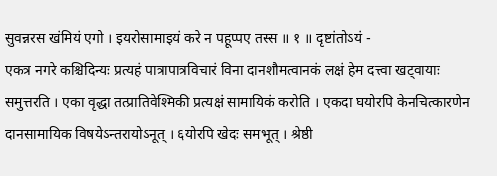सुवन्नरस खंमियं एगो । इयरोसामाइयं करे न पहूप्पए तस्स ॥ १ ॥ दृष्टांतोऽयं -
एकत्र नगरे कश्चिदिन्यः प्रत्यहं पात्रापात्रविचारं विना दानशौमत्वानकं लक्षं हेम दत्त्वा खट्वायाः समुत्तरति । एका वृद्धा तत्प्रातिवेश्मिकी प्रत्यक्षं सामायिकं करोति । एकदा घयोरपि केनचित्कारणेन दानसामायिक विषयेऽन्तरायोऽनूत् । ६योरपि खेदः समभूत् । श्रेष्ठी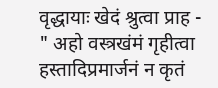वृद्धायाः खेदं श्रुत्वा प्राह - " अहो वस्त्रखंमं गृहीत्वा हस्तादिप्रमार्जनं न कृतं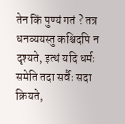तेन किं पुण्यं गतं ? तत्र धनव्ययस्तु कश्चिदपि न दृश्यते, इत्थं यदि धर्मः समेति तदा सर्वैः सदा क्रियते,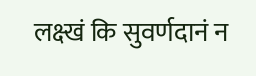लक्ष्खं कि सुवर्णदानं न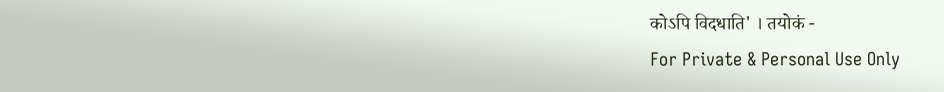कोऽपि विदधाति' । तयोकं -
For Private & Personal Use Only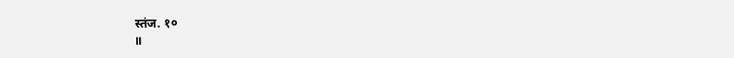स्तंज. १०
॥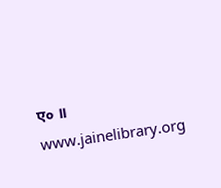ए० ॥
www.jainelibrary.org